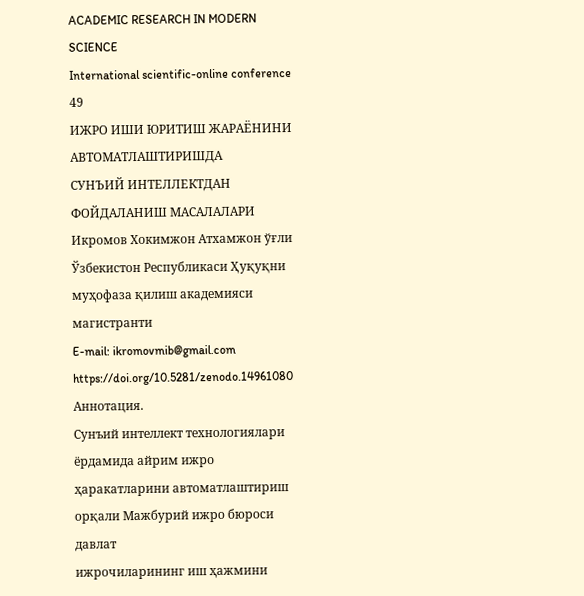ACADEMIC RESEARCH IN MODERN SCIENCE
International scientific-online conference
49
ИЖРО ИШИ ЮРИТИШ ЖАРАЁНИНИ АВТОМАТЛАШТИРИШДА
СУНЪИЙ ИНТЕЛЛЕКТДАН ФОЙДАЛАНИШ МАСАЛАЛАРИ
Икромов Хокимжон Атхамжон ўғли
Ўзбекистон Республикаси Ҳуқуқни
муҳофаза қилиш академияси магистранти
E-mail: ikromovmib@gmail.com
https://doi.org/10.5281/zenodo.14961080
Аннотация.
Сунъий интеллект технологиялари ёрдамида айрим ижро
ҳаракатларини автоматлаштириш орқали Мажбурий ижро бюроси давлат
ижрочиларининг иш ҳажмини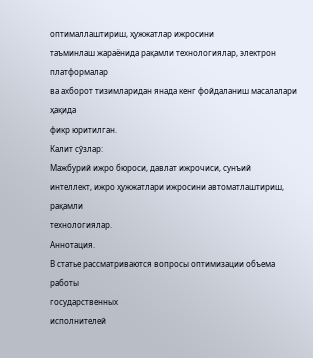оптималлаштириш, ҳужжатлар ижросини
таъминлаш жараёнида рақамли технологиялар, электрон платформалар
ва ахборот тизимларидан янада кенг фойдаланиш масалалари ҳақида
фикр юритилган.
Калит сўзлар:
Мажбурий ижро бюроси, давлат ижрочиси, сунъий
интеллект, ижро ҳужжатлари ижросини автоматлаштириш, рақамли
технологиялар.
Аннотация.
В статье рассматриваются вопросы оптимизации объема
работы
государственных
исполнителей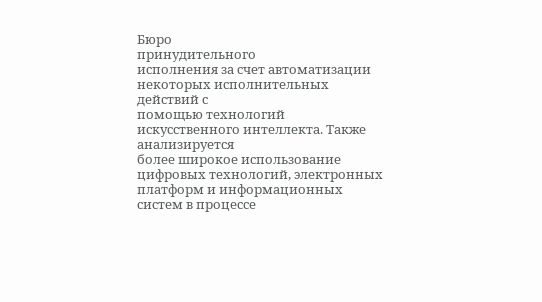Бюро
принудительного
исполнения за счет автоматизации некоторых исполнительных действий с
помощью технологий искусственного интеллекта. Также анализируется
более широкое использование цифровых технологий, электронных
платформ и информационных систем в процессе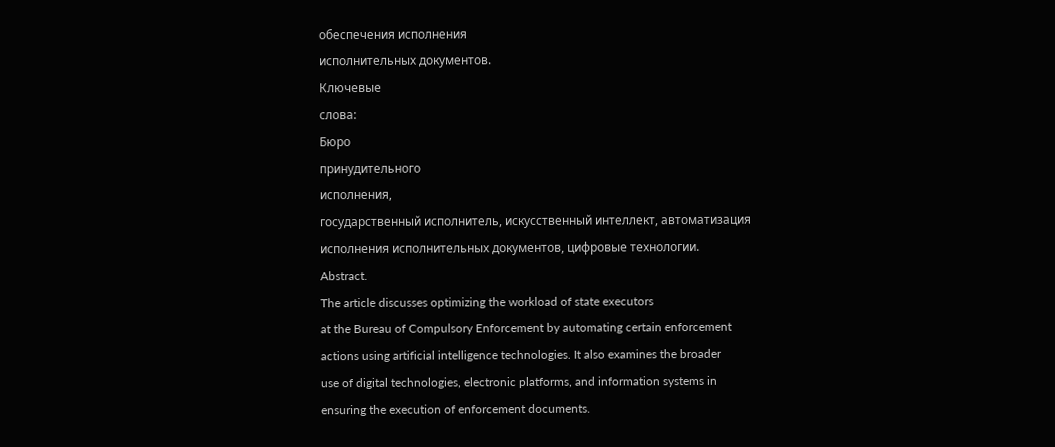обеспечения исполнения
исполнительных документов.
Ключевые
слова:
Бюро
принудительного
исполнения,
государственный исполнитель, искусственный интеллект, автоматизация
исполнения исполнительных документов, цифровые технологии.
Abstract.
The article discusses optimizing the workload of state executors
at the Bureau of Compulsory Enforcement by automating certain enforcement
actions using artificial intelligence technologies. It also examines the broader
use of digital technologies, electronic platforms, and information systems in
ensuring the execution of enforcement documents.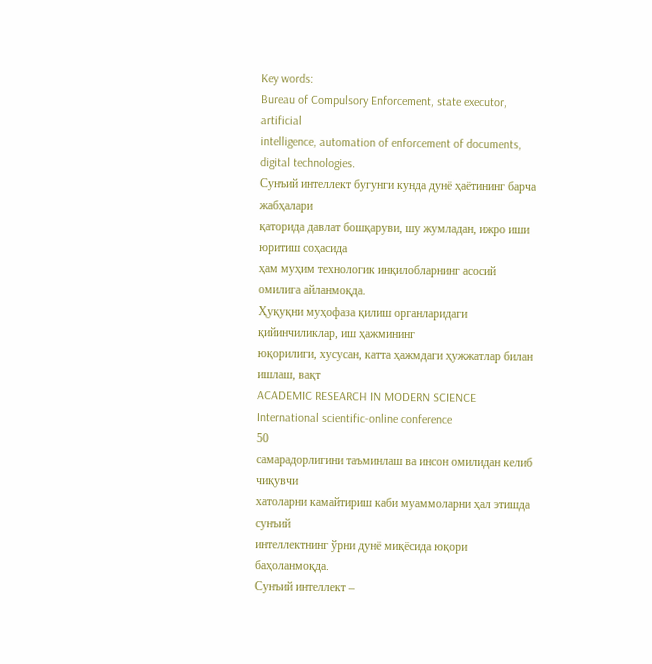Key words:
Bureau of Compulsory Enforcement, state executor, artificial
intelligence, automation of enforcement of documents, digital technologies.
Сунъий интеллект бугунги кунда дунё ҳаётининг барча жабҳалари
қаторида давлат бошқаруви, шу жумладан, ижро иши юритиш соҳасида
ҳам муҳим технологик инқилобларнинг асосий омилига айланмоқда.
Ҳуқуқни муҳофаза қилиш органларидаги қийинчиликлар, иш ҳажмининг
юқорилиги, хусусан, катта ҳажмдаги ҳужжатлар билан ишлаш, вақт
ACADEMIC RESEARCH IN MODERN SCIENCE
International scientific-online conference
50
самарадорлигини таъминлаш ва инсон омилидан келиб чиқувчи
хатоларни камайтириш каби муаммоларни ҳал этишда сунъий
интеллектнинг ўрни дунё миқёсида юқори баҳоланмоқда.
Сунъий интеллект –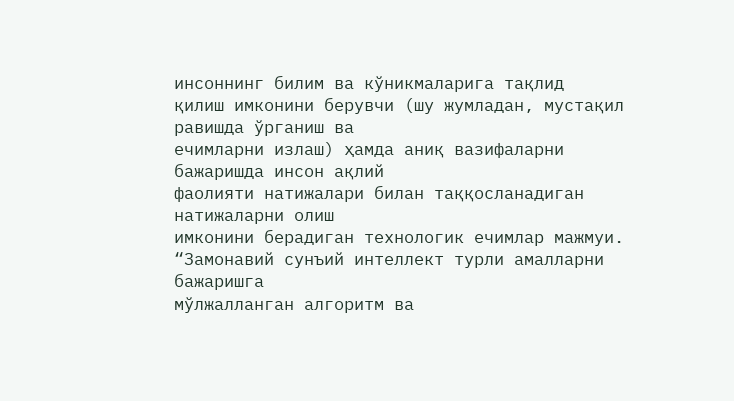инсоннинг билим ва кўникмаларига тақлид
қилиш имконини берувчи (шу жумладан, мустақил равишда ўрганиш ва
ечимларни излаш) ҳамда аниқ вазифаларни бажаришда инсон ақлий
фаолияти натижалари билан таққосланадиган натижаларни олиш
имконини берадиган технологик ечимлар мажмуи.
“Замонавий сунъий интеллект турли амалларни бажаришга
мўлжалланган алгоритм ва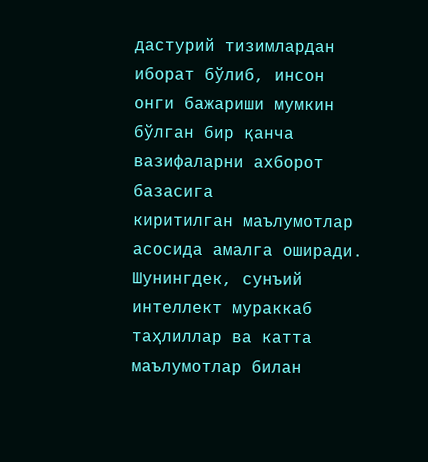дастурий тизимлардан иборат бўлиб, инсон
онги бажариши мумкин бўлган бир қанча вазифаларни ахборот базасига
киритилган маълумотлар асосида амалга оширади. Шунингдек, сунъий
интеллект мураккаб таҳлиллар ва катта маълумотлар билан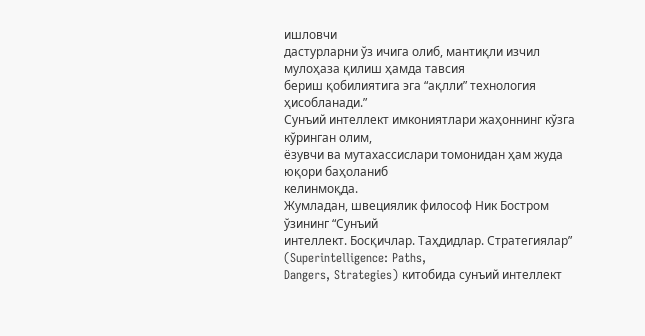ишловчи
дастурларни ўз ичига олиб, мантиқли изчил мулоҳаза қилиш ҳамда тавсия
бериш қобилиятига эга “ақлли” технология ҳисобланади.”
Сунъий интеллект имкониятлари жаҳоннинг кўзга кўринган олим,
ёзувчи ва мутахассислари томонидан ҳам жуда юқори баҳоланиб
келинмоқда.
Жумладан, швециялик философ Ник Бостром ўзининг “Сунъий
интеллект. Босқичлар. Таҳдидлар. Стратегиялар” (Superintelligence: Paths,
Dangers, Strategies) китобида сунъий интеллект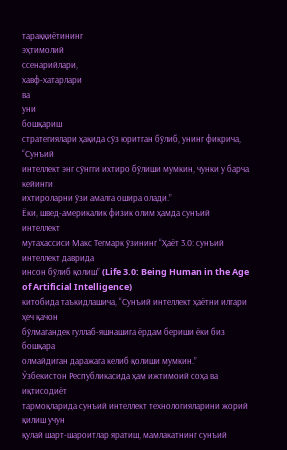тараққиётининг
эҳтимолий
ссенарийлари,
хавф-хатарлари
ва
уни
бошқариш
стратегиялари ҳақида сўз юритган бўлиб, унинг фикрича, “Сунъий
интеллект энг сўнгги ихтиро бўлиши мумкин, чунки у барча кейинги
ихтироларни ўзи амалга ошира олади.”
Ёки, швед-америкалик физик олим ҳамда сунъий интеллект
мутахассиси Макс Тегмарк ўзининг “Ҳаёт 3.0: сунъий интеллект даврида
инсон бўлиб қолиш” (Life 3.0: Being Human in the Age of Artificial Intelligence)
китобида таъкидлашича, “Сунъий интеллект ҳаётни илгари ҳеч қачон
бўлмагандек гуллаб-яшнашига ёрдам бериши ёки биз бошқара
олмайдиган даражага келиб қолиши мумкин.”
Ўзбекистон Республикасида ҳам ижтимоий соҳа ва иқтисодиёт
тармоқларида сунъий интеллект технологияларини жорий қилиш учун
қулай шарт-шароитлар яратиш, мамлакатнинг сунъий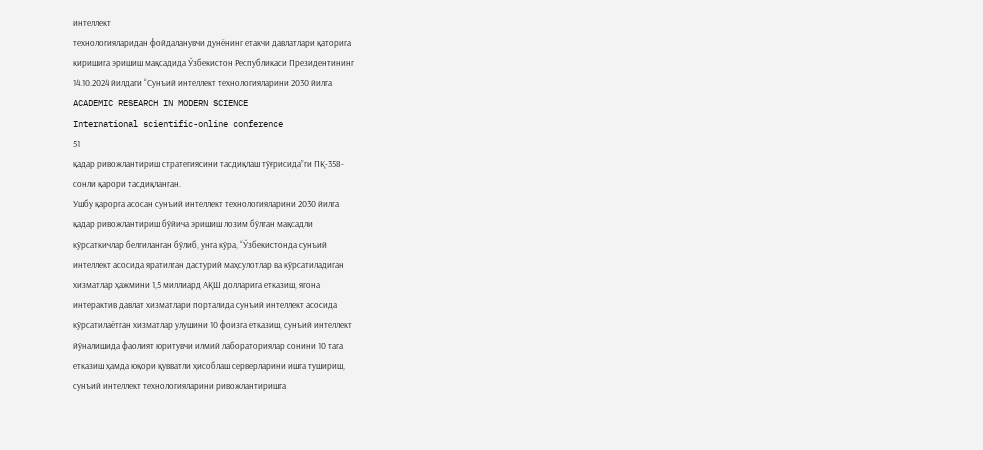интеллект
технологияларидан фойдаланувчи дунёнинг етакчи давлатлари қаторига
киришига эришиш мақсадида Ўзбекистон Республикаси Президентининг
14.10.2024 йилдаги “Сунъий интеллект технологияларини 2030 йилга
ACADEMIC RESEARCH IN MODERN SCIENCE
International scientific-online conference
51
қадар ривожлантириш стратегиясини тасдиқлаш тўғрисида”ги ПҚ-358-
сонли қарори тасдиқланган.
Ушбу қарорга асосан сунъий интеллект технологияларини 2030 йилга
қадар ривожлантириш бўйича эришиш лозим бўлган мақсадли
кўрсаткичлар белгиланган бўлиб, унга кўра, “Ўзбекистонда сунъий
интеллект асосида яратилган дастурий маҳсулотлар ва кўрсатиладиган
хизматлар ҳажмини 1,5 миллиард АҚШ долларига етказиш, ягона
интерактив давлат хизматлари порталида сунъий интеллект асосида
кўрсатилаётган хизматлар улушини 10 фоизга етказиш, сунъий интеллект
йўналишида фаолият юритувчи илмий лабораториялар сонини 10 тага
етказиш ҳамда юқори қувватли ҳисоблаш серверларини ишга тушириш,
сунъий интеллект технологияларини ривожлантиришга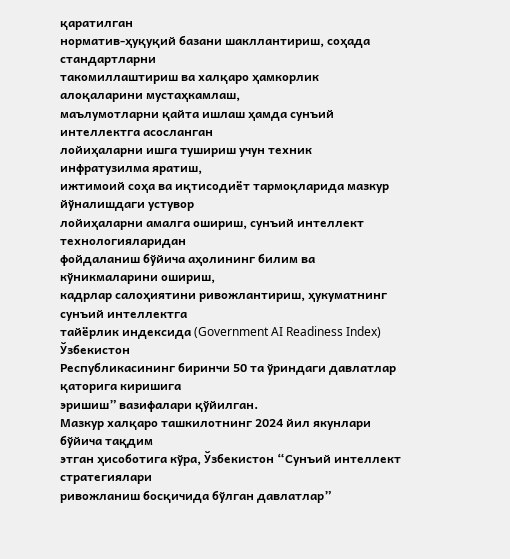қаратилган
норматив-ҳуқуқий базани шакллантириш, соҳада стандартларни
такомиллаштириш ва халқаро ҳамкорлик алоқаларини мустаҳкамлаш,
маълумотларни қайта ишлаш ҳамда сунъий интеллектга асосланган
лойиҳаларни ишга тушириш учун техник инфратузилма яратиш,
ижтимоий соҳа ва иқтисодиёт тармоқларида мазкур йўналишдаги устувор
лойиҳаларни амалга ошириш, сунъий интеллект технологияларидан
фойдаланиш бўйича аҳолининг билим ва кўникмаларини ошириш,
кадрлар салоҳиятини ривожлантириш, ҳукуматнинг сунъий интеллектга
тайёрлик индексида (Government AI Readiness Index) Ўзбекистон
Республикасининг биринчи 50 та ўриндаги давлатлар қаторига киришига
эришиш” вазифалари қўйилган.
Мазкур халқаро ташкилотнинг 2024 йил якунлари бўйича тақдим
этган ҳисоботига кўра, Ўзбекистон “Сунъий интеллект стратегиялари
ривожланиш босқичида бўлган давлатлар”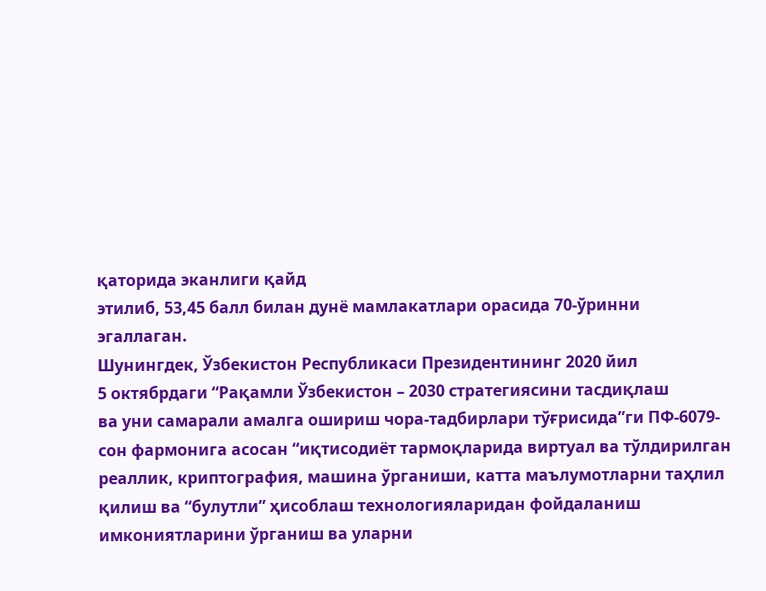қаторида эканлиги қайд
этилиб, 53,45 балл билан дунё мамлакатлари орасида 70-ўринни
эгаллаган.
Шунингдек, Ўзбекистон Республикаси Президентининг 2020 йил
5 октябрдаги “Рақамли Ўзбекистон – 2030 стратегиясини тасдиқлаш
ва уни самарали амалга ошириш чора-тадбирлари тўғрисида”ги ПФ-6079-
сон фармонига асосан “иқтисодиёт тармоқларида виртуал ва тўлдирилган
реаллик, криптография, машина ўрганиши, катта маълумотларни таҳлил
қилиш ва “булутли” ҳисоблаш технологияларидан фойдаланиш
имкониятларини ўрганиш ва уларни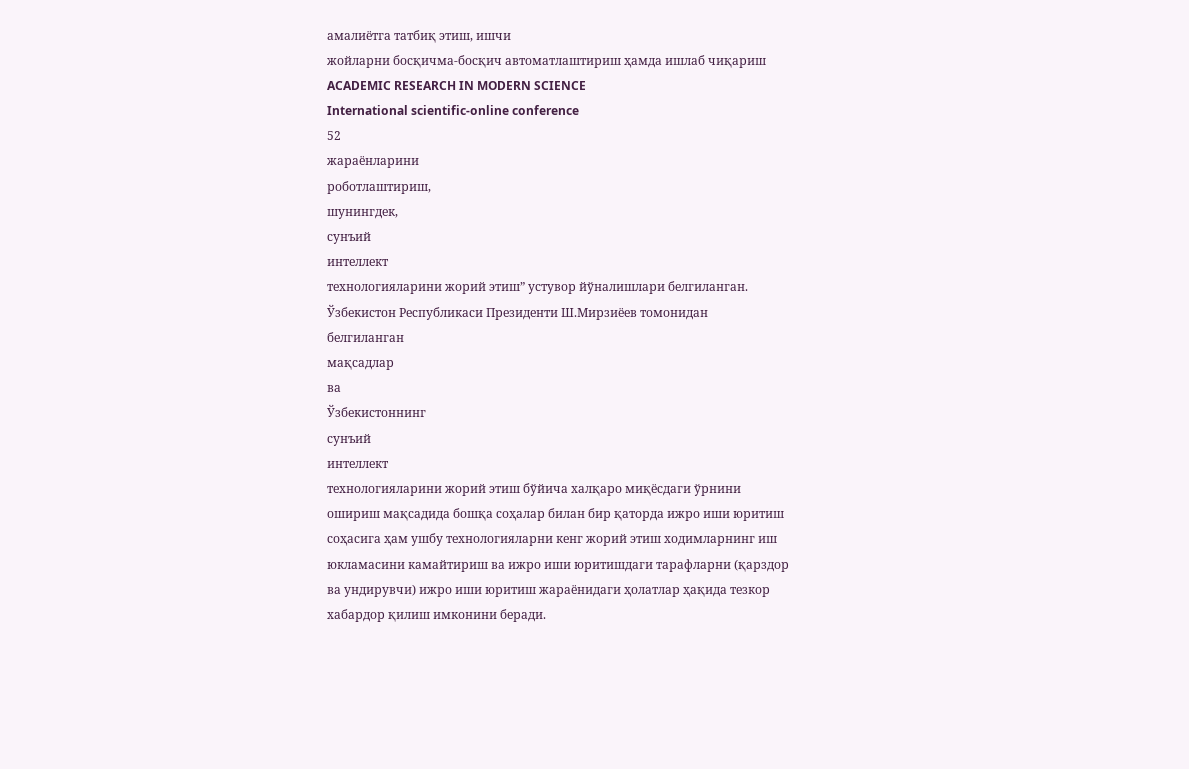амалиётга татбиқ этиш, ишчи
жойларни босқичма-босқич автоматлаштириш ҳамда ишлаб чиқариш
ACADEMIC RESEARCH IN MODERN SCIENCE
International scientific-online conference
52
жараёнларини
роботлаштириш,
шунингдек,
сунъий
интеллект
технологияларини жорий этиш” устувор йўналишлари белгиланган.
Ўзбекистон Республикаси Президенти Ш.Мирзиёев томонидан
белгиланган
мақсадлар
ва
Ўзбекистоннинг
сунъий
интеллект
технологияларини жорий этиш бўйича халқаро миқёсдаги ўрнини
ошириш мақсадида бошқа соҳалар билан бир қаторда ижро иши юритиш
соҳасига ҳам ушбу технологияларни кенг жорий этиш ходимларнинг иш
юкламасини камайтириш ва ижро иши юритишдаги тарафларни (қарздор
ва ундирувчи) ижро иши юритиш жараёнидаги ҳолатлар ҳақида тезкор
хабардор қилиш имконини беради.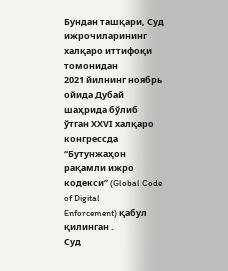Бундан ташқари, Суд ижрочиларининг халқаро иттифоқи томонидан
2021 йилнинг ноябрь ойида Дубай шаҳрида бўлиб ўтган ХХVI халқаро
конгрессда “Бутунжаҳон рақамли ижро кодекси” (Global Code of Digital
Enforcement) қабул қилинган .
Суд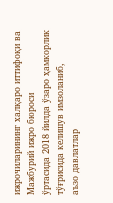ижрочиларининг халқаро иттифоқи ва Мажбурий ижро бюроси
ўртасида 2018 йилда ўзаро ҳамкорлик тўғрисида келишув имзоланиб,
аъзо давлатлар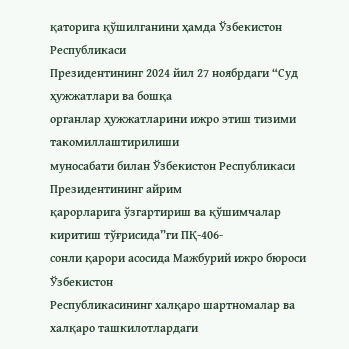қаторига қўшилганини ҳамда Ўзбекистон Республикаси
Президентининг 2024 йил 27 ноябрдаги “Суд ҳужжатлари ва бошқа
органлар ҳужжатларини ижро этиш тизими такомиллаштирилиши
муносабати билан Ўзбекистон Республикаси Президентининг айрим
қарорларига ўзгартириш ва қўшимчалар киритиш тўғрисида”ги ПҚ-406-
сонли қарори асосида Мажбурий ижро бюроси Ўзбекистон
Республикасининг халқаро шартномалар ва халқаро ташкилотлардаги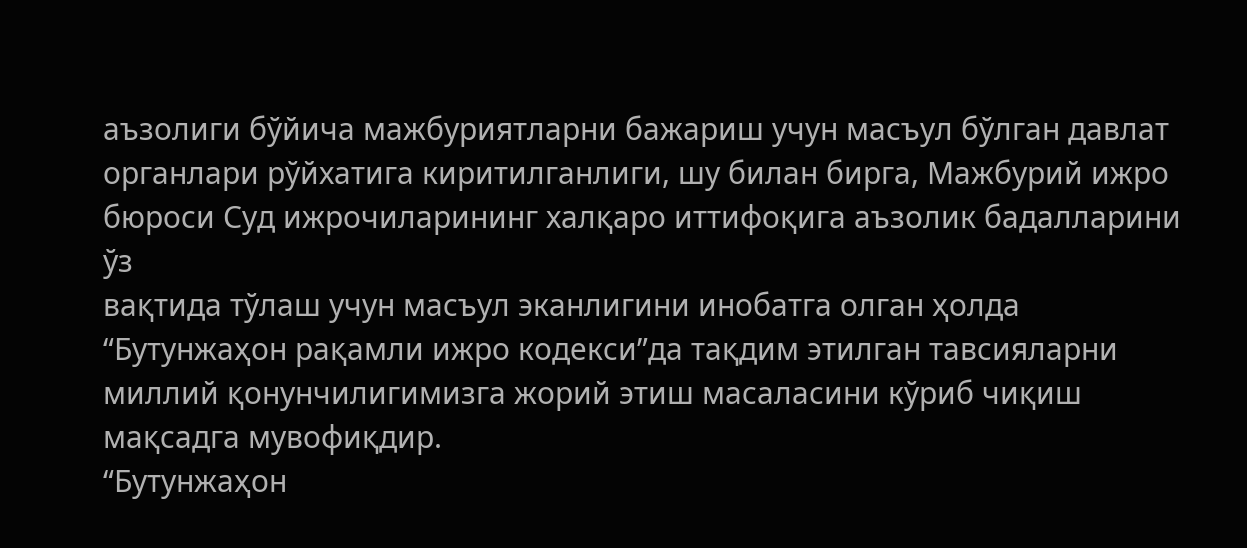аъзолиги бўйича мажбуриятларни бажариш учун масъул бўлган давлат
органлари рўйхатига киритилганлиги, шу билан бирга, Мажбурий ижро
бюроси Суд ижрочиларининг халқаро иттифоқига аъзолик бадалларини ўз
вақтида тўлаш учун масъул эканлигини инобатга олган ҳолда
“Бутунжаҳон рақамли ижро кодекси”да тақдим этилган тавсияларни
миллий қонунчилигимизга жорий этиш масаласини кўриб чиқиш
мақсадга мувофиқдир.
“Бутунжаҳон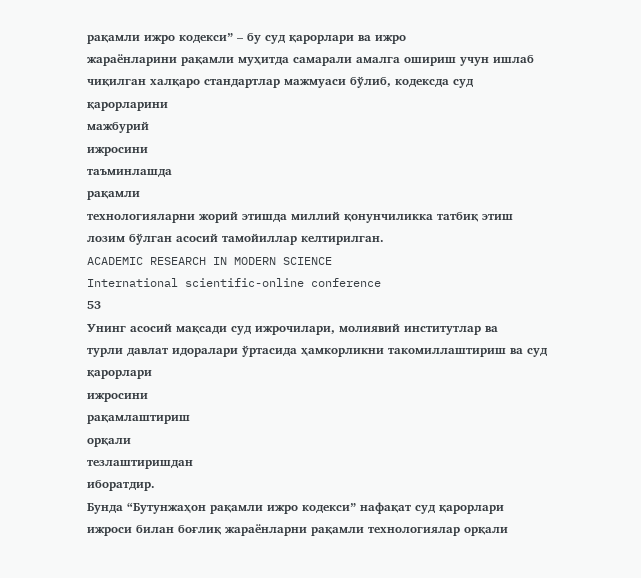рақамли ижро кодекси” – бу суд қарорлари ва ижро
жараёнларини рақамли муҳитда самарали амалга ошириш учун ишлаб
чиқилган халқаро стандартлар мажмуаси бўлиб, кодексда суд
қарорларини
мажбурий
ижросини
таъминлашда
рақамли
технологияларни жорий этишда миллий қонунчиликка татбиқ этиш
лозим бўлган асосий тамойиллар келтирилган.
ACADEMIC RESEARCH IN MODERN SCIENCE
International scientific-online conference
53
Унинг асосий мақсади суд ижрочилари, молиявий институтлар ва
турли давлат идоралари ўртасида ҳамкорликни такомиллаштириш ва суд
қарорлари
ижросини
рақамлаштириш
орқали
тезлаштиришдан
иборатдир.
Бунда “Бутунжаҳон рақамли ижро кодекси” нафақат суд қарорлари
ижроси билан боғлиқ жараёнларни рақамли технологиялар орқали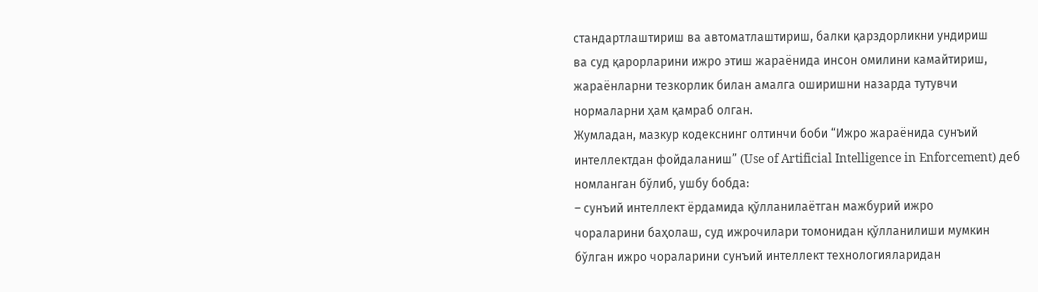стандартлаштириш ва автоматлаштириш, балки қарздорликни ундириш
ва суд қарорларини ижро этиш жараёнида инсон омилини камайтириш,
жараёнларни тезкорлик билан амалга оширишни назарда тутувчи
нормаларни ҳам қамраб олган.
Жумладан, мазкур кодекснинг олтинчи боби “Ижро жараёнида сунъий
интеллектдан фойдаланиш” (Use of Artificial Intelligence in Enforcement) деб
номланган бўлиб, ушбу бобда:
– сунъий интеллект ёрдамида қўлланилаётган мажбурий ижро
чораларини баҳолаш, суд ижрочилари томонидан қўлланилиши мумкин
бўлган ижро чораларини сунъий интеллект технологияларидан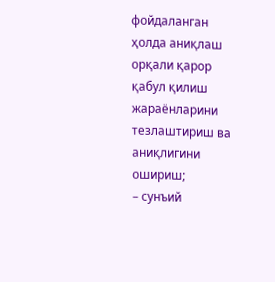фойдаланган ҳолда аниқлаш орқали қарор қабул қилиш жараёнларини
тезлаштириш ва аниқлигини ошириш;
– сунъий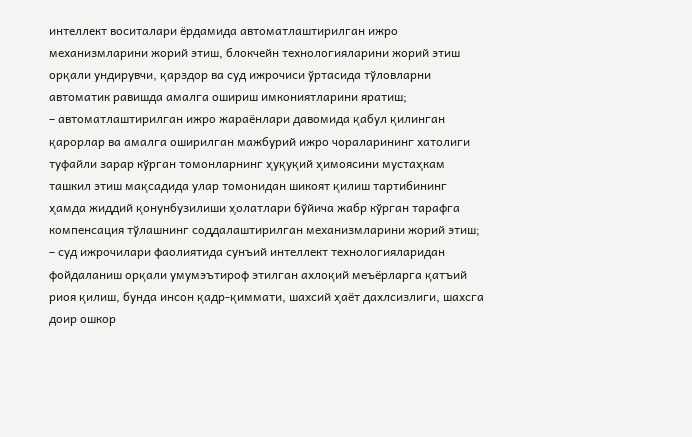интеллект воситалари ёрдамида автоматлаштирилган ижро
механизмларини жорий этиш, блокчейн технологияларини жорий этиш
орқали ундирувчи, қарздор ва суд ижрочиси ўртасида тўловларни
автоматик равишда амалга ошириш имкониятларини яратиш;
– автоматлаштирилган ижро жараёнлари давомида қабул қилинган
қарорлар ва амалга оширилган мажбурий ижро чораларининг хатолиги
туфайли зарар кўрган томонларнинг ҳуқуқий ҳимоясини мустаҳкам
ташкил этиш мақсадида улар томонидан шикоят қилиш тартибининг
ҳамда жиддий қонунбузилиши ҳолатлари бўйича жабр кўрган тарафга
компенсация тўлашнинг соддалаштирилган механизмларини жорий этиш;
– суд ижрочилари фаолиятида сунъий интеллект технологияларидан
фойдаланиш орқали умумэътироф этилган ахлоқий меъёрларга қатъий
риоя қилиш, бунда инсон қадр-қиммати, шахсий ҳаёт дахлсизлиги, шахсга
доир ошкор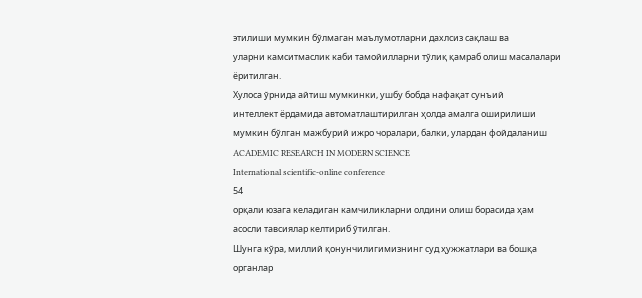этилиши мумкин бўлмаган маълумотларни дахлсиз сақлаш ва
уларни камситмаслик каби тамойилларни тўлиқ қамраб олиш масалалари
ёритилган.
Хулоса ўрнида айтиш мумкинки, ушбу бобда нафақат сунъий
интеллект ёрдамида автоматлаштирилган ҳолда амалга оширилиши
мумкин бўлган мажбурий ижро чоралари, балки, улардан фойдаланиш
ACADEMIC RESEARCH IN MODERN SCIENCE
International scientific-online conference
54
орқали юзага келадиган камчиликларни олдини олиш борасида ҳам
асосли тавсиялар келтириб ўтилган.
Шунга кўра, миллий қонунчилигимизнинг суд ҳужжатлари ва бошқа
органлар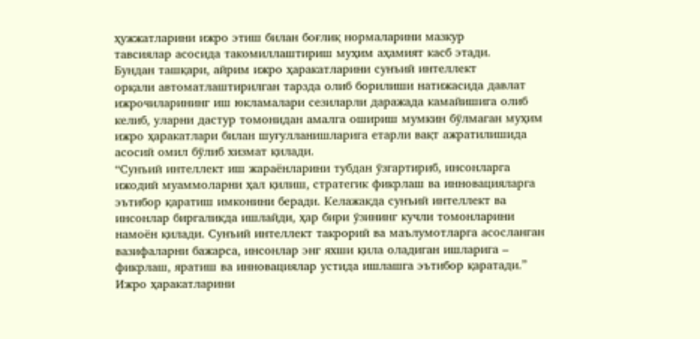ҳужжатларини ижро этиш билан боғлиқ нормаларини мазкур
тавсиялар асосида такомиллаштириш муҳим аҳамият касб этади.
Бундан ташқари, айрим ижро ҳаракатларини сунъий интеллект
орқали автоматлаштирилган тарзда олиб борилиши натижасида давлат
ижрочиларининг иш юкламалари сезиларли даражада камайишига олиб
келиб, уларни дастур томонидан амалга ошириш мумкин бўлмаган муҳим
ижро ҳаракатлари билан шуғулланишларига етарли вақт ажратилишида
асосий омил бўлиб хизмат қилади.
“Сунъий интеллект иш жараёнларини тубдан ўзгартириб, инсонларга
ижодий муаммоларни ҳал қилиш, стратегик фикрлаш ва инновацияларга
эътибор қаратиш имконини беради. Келажакда сунъий интеллект ва
инсонлар биргаликда ишлайди, ҳар бири ўзининг кучли томонларини
намоён қилади. Сунъий интеллект такрорий ва маълумотларга асосланган
вазифаларни бажарса, инсонлар энг яхши қила оладиган ишларига –
фикрлаш, яратиш ва инновациялар устида ишлашга эътибор қаратади.”
Ижро ҳаракатларини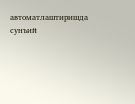автоматлаштиришда сунъий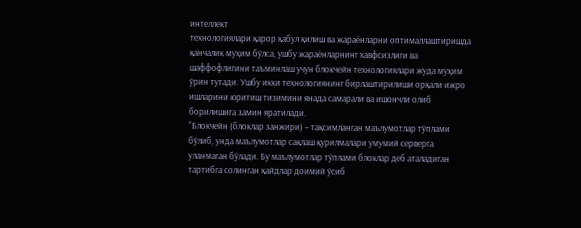интеллект
технологиялари қарор қабул қилиш ва жараёнларни оптималлаштиришда
қанчалик муҳим бўлса, ушбу жараёнларнинг хавфсизлиги ва
шаффофлигини таъминлаш учун блокчейн технологиялари жуда муҳим
ўрин тутади. Ушбу икки технологиянинг бирлаштирилиши орқали ижро
ишларини юритиш тизимини янада самарали ва ишончли олиб
борилишига замин яратилади.
“Блокчейн (блоклар занжири) – тақсимланган маълумотлар тўплами
бўлиб, унда маълумотлар сақлаш қурилмалари умумий серверга
уланмаган бўлади. Бу маълумотлар тўплами блоклар деб аталадиган
тартибга солинган қайдлар доимий ўсиб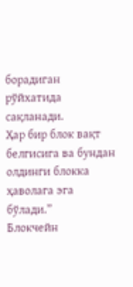борадиган рўйхатида сақланади.
Ҳар бир блок вақт белгисига ва бундан олдинги блокка ҳаволага эга
бўлади.”
Блокчейн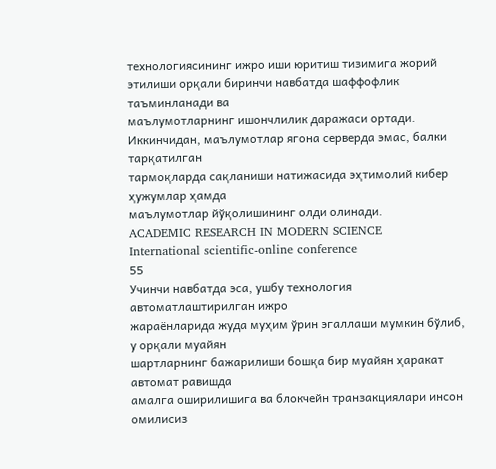технологиясининг ижро иши юритиш тизимига жорий
этилиши орқали биринчи навбатда шаффофлик таъминланади ва
маълумотларнинг ишончлилик даражаси ортади.
Иккинчидан, маълумотлар ягона серверда эмас, балки тарқатилган
тармоқларда сақланиши натижасида эҳтимолий кибер ҳужумлар ҳамда
маълумотлар йўқолишининг олди олинади.
ACADEMIC RESEARCH IN MODERN SCIENCE
International scientific-online conference
55
Учинчи навбатда эса, ушбу технология автоматлаштирилган ижро
жараёнларида жуда муҳим ўрин эгаллаши мумкин бўлиб, у орқали муайян
шартларнинг бажарилиши бошқа бир муайян ҳаракат автомат равишда
амалга оширилишига ва блокчейн транзакциялари инсон омилисиз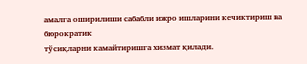амалга оширилиши сабабли ижро ишларини кечиктириш ва бюрократик
тўсиқларни камайтиришга хизмат қилади.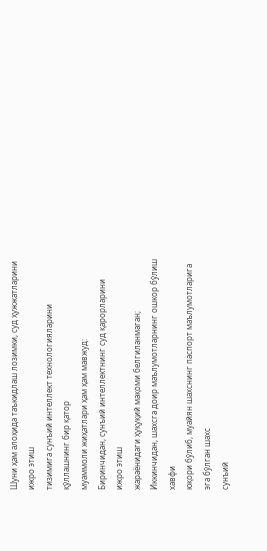Шуни ҳам алоҳида таъкидлаш лозимки, суд ҳужжатларини ижро этиш
тизимига сунъий интеллект технологияларини қўллашнинг бир қатор
муаммоли жиҳатлари ҳам ҳам мавжуд:
Биринчидан, сунъий интеллектнинг суд қарорларини ижро этиш
жараёнидаги ҳуқуқий мақоми белгиланмаган;
Иккинчидан, шахсга доир маълумотларнинг ошкор бўлиш хавфи
юқори бўлиб, муайян шахснинг паспорт маълумотларига эга бўлган шахс
сунъий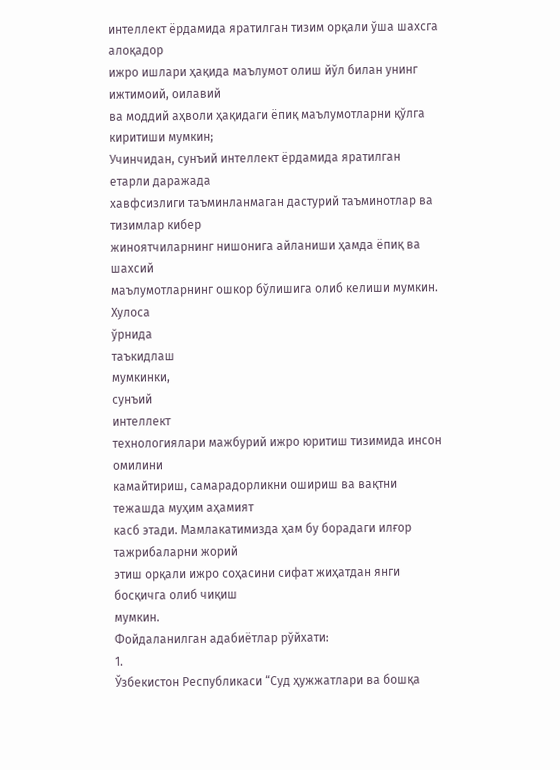интеллект ёрдамида яратилган тизим орқали ўша шахсга алоқадор
ижро ишлари ҳақида маълумот олиш йўл билан унинг ижтимоий, оилавий
ва моддий аҳволи ҳақидаги ёпиқ маълумотларни қўлга киритиши мумкин;
Учинчидан, сунъий интеллект ёрдамида яратилган етарли даражада
хавфсизлиги таъминланмаган дастурий таъминотлар ва тизимлар кибер
жиноятчиларнинг нишонига айланиши ҳамда ёпиқ ва шахсий
маълумотларнинг ошкор бўлишига олиб келиши мумкин.
Хулоса
ўрнида
таъкидлаш
мумкинки,
сунъий
интеллект
технологиялари мажбурий ижро юритиш тизимида инсон омилини
камайтириш, самарадорликни ошириш ва вақтни тежашда муҳим аҳамият
касб этади. Мамлакатимизда ҳам бу борадаги илғор тажрибаларни жорий
этиш орқали ижро соҳасини сифат жиҳатдан янги босқичга олиб чиқиш
мумкин.
Фойдаланилган адабиётлар рўйхати:
1.
Ўзбекистон Республикаси “Суд ҳужжатлари ва бошқа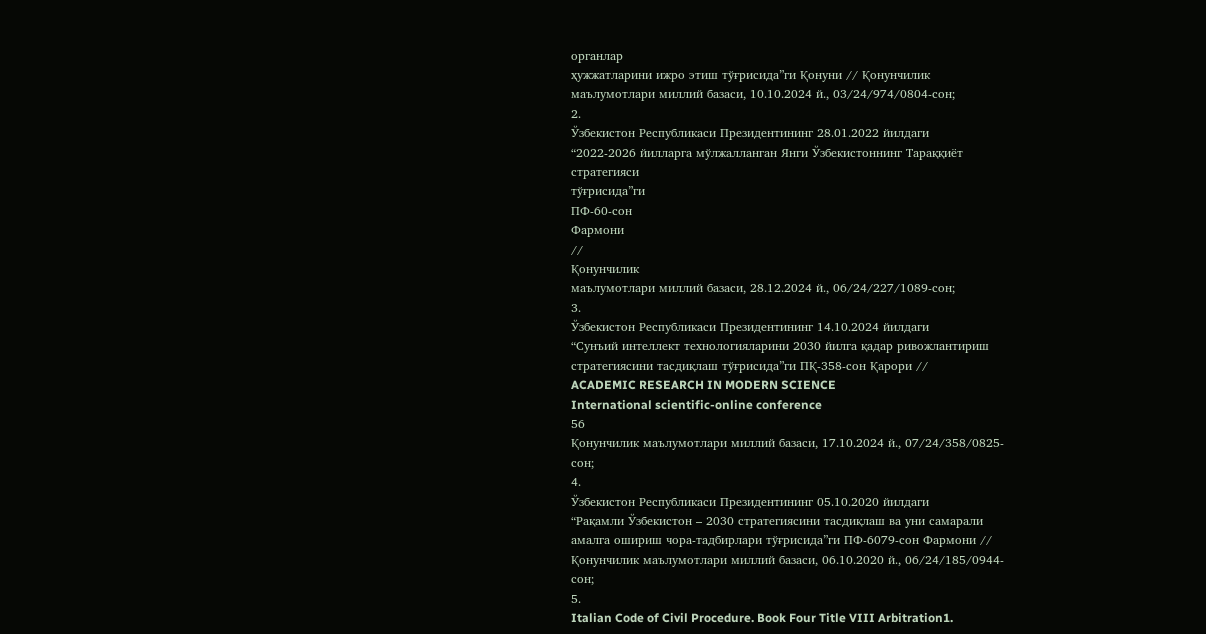органлар
ҳужжатларини ижро этиш тўғрисида”ги Қонуни // Қонунчилик
маълумотлари миллий базаси, 10.10.2024 й., 03/24/974/0804-сон;
2.
Ўзбекистон Республикаси Президентининг 28.01.2022 йилдаги
“2022-2026 йилларга мўлжалланган Янги Ўзбекистоннинг Тараққиёт
стратегияси
тўғрисида”ги
ПФ-60-сон
Фармони
//
Қонунчилик
маълумотлари миллий базаси, 28.12.2024 й., 06/24/227/1089-сон;
3.
Ўзбекистон Республикаси Президентининг 14.10.2024 йилдаги
“Сунъий интеллект технологияларини 2030 йилга қадар ривожлантириш
стратегиясини тасдиқлаш тўғрисида”ги ПҚ-358-сон Қарори //
ACADEMIC RESEARCH IN MODERN SCIENCE
International scientific-online conference
56
Қонунчилик маълумотлари миллий базаси, 17.10.2024 й., 07/24/358/0825-
сон;
4.
Ўзбекистон Республикаси Президентининг 05.10.2020 йилдаги
“Рақамли Ўзбекистон – 2030 стратегиясини тасдиқлаш ва уни самарали
амалга ошириш чора-тадбирлари тўғрисида”ги ПФ-6079-сон Фармони //
Қонунчилик маълумотлари миллий базаси, 06.10.2020 й., 06/24/185/0944-
сон;
5.
Italian Code of Civil Procedure. Book Four Title VIII Arbitration1.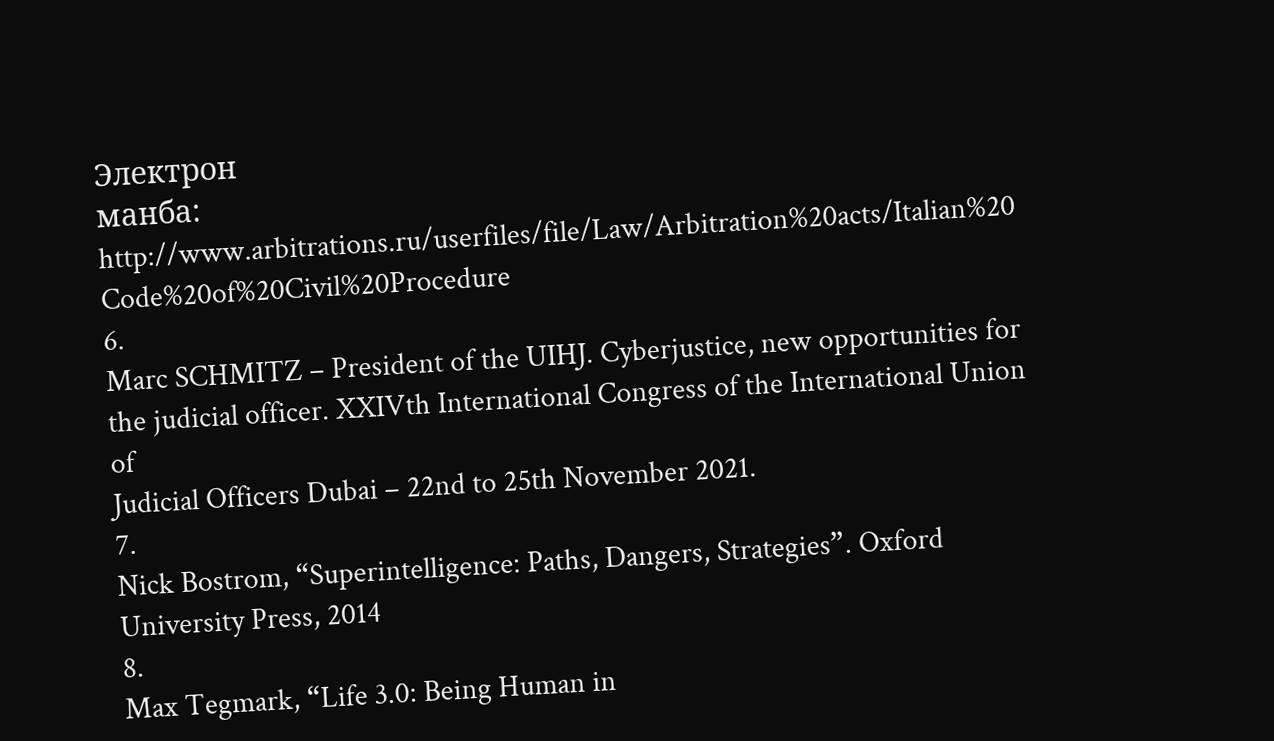Электрон
манба:
http://www.arbitrations.ru/userfiles/file/Law/Arbitration%20acts/Italian%20
Code%20of%20Civil%20Procedure
6.
Marc SCHMITZ – President of the UIHJ. Cyberjustice, new opportunities for
the judicial officer. XXIVth International Congress of the International Union of
Judicial Officers Dubai – 22nd to 25th November 2021.
7.
Nick Bostrom, “Superintelligence: Paths, Dangers, Strategies”. Oxford
University Press, 2014
8.
Max Tegmark, “Life 3.0: Being Human in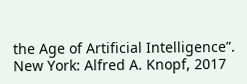the Age of Artificial Intelligence”.
New York: Alfred A. Knopf, 2017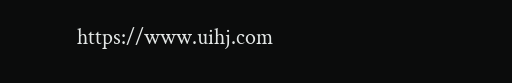https://www.uihj.com